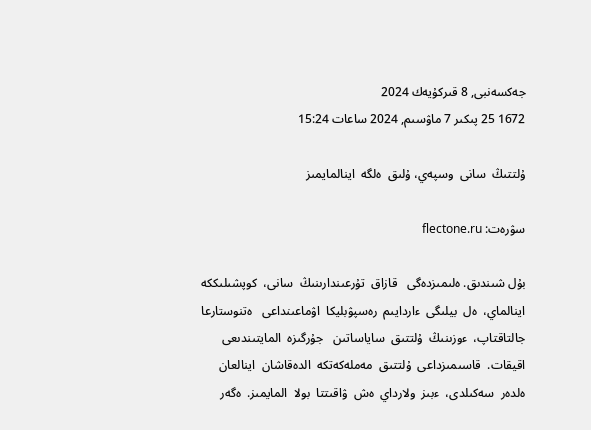جەكسەنبى, 8 قىركۇيەك 2024
1672 25 پىكىر 7 ماۋسىم, 2024 ساعات 15:24

ۇلتتىڭ  سانى  وسپەي، ۇلىق  ەلگە  اينالمايمىز

سۋرەت: flectone.ru

بۇل شىندىق. ەلىمىزدەگى   قازاق  تۇرعىندارىنىڭ  سانى،  كوپشىلىككە  اينالماي،  ەل  بيلىگى  ءاردايىم  رەسپۋبليكا  اۋماعىنداعى   ەتنوستارعا  جالتاقتاپ،  ءوزىنىڭ  ۇلتتىق  ساياساتىن   جۇرگىزە  المايتىندىعى  اقيقات.  قاسىمىزداعى  ۇلتتىق  مەملەكەتكە  الدەقاشان  اينالعان  ەلدەر  سەكىلدى،  ءبىز  ولارداي  ەش  ۋاقىتتا  بولا  المايمىز.  ەگەر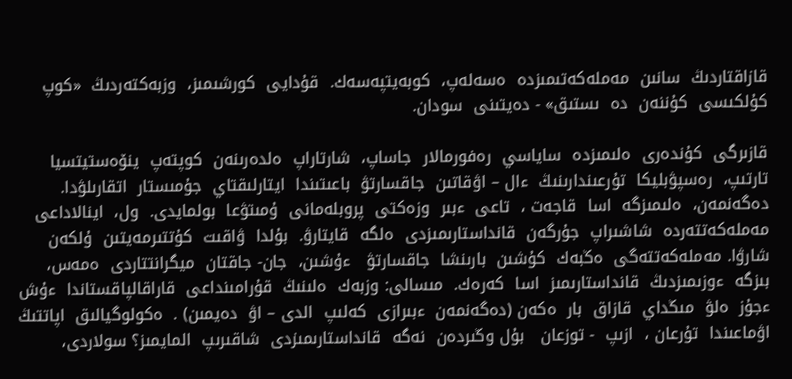قازاقتاردىڭ  سانىن  مەملەكەتىمىزدە  ەسەلەپ،  كوبەيتپەسەك.  قۇدايى  كورشىمىز،  وزبەكتەردىڭ  «كوپ  كۇلكىسى  كۇننەن  دە  ىستىق» - دەيتىنى  سودان.

قازىرگى  كۇندەرى  ەلىمىزدە  ساياسي  رەفورمالار  جاساپ،  شارتاراپ  ەلدەرىنەن  كوپتەپ  ينۆەستيتسيا  تارتىپ،  رەسپۋبليكا  تۇرعىندارىنىڭ  ءال – اۋقاتىن  جاقسارتۋ  باعىتىندا  ايتارلىقتاي  جۇمىستار  اتقارىلۋدا.  دەگەنمەن،  ەلىمىزگە  اسا  قاجەت ،  تاعى  ءبىر  وزەكتى  پروبلەمانى  ۇمىتۋعا  بولمايدى.  ول،  اينالاداعى  مەملەكەتتەردە  شاشىراپ  جۇرگەن  قانداستارىمىزدى  ەلگە  قايتارۋ.  بۇلدا  ۋاقىت  كۇتتىرمەيتىن  ۇلكەن  شارۋا. مەملەكەتتەگى  ەڭبەك  كۇشىن  بارىنشا  جاقسارتۋ   ءۇشىن،  جان- جاقتان  ميگرانتتاردى  ەمەس،  بىزگە  ءوزىمىزدىڭ  قانداستارىمىز  اسا  كەرەك.  مىسالى: وزبەك  ەلىنىڭ  قۇرامىنداعى  قاراقالپاقستاندا  ءۇش  ءجۇز  ەلۋ  مىڭداي  قازاق  بار  ەكەن (دەگەنمەن  ءبىرازى  كەلىپ  الدى – اۋ  دەيمىن) .  ەكولوگيالىق  اپاتتىڭ  اۋماعىندا  تۇرعان ،  ازىپ  - توزعان   بۇل وڭىردەن  نەگە  قانداستارىمىزدى  شاقىرىپ  المايمىز؟ سولاردى،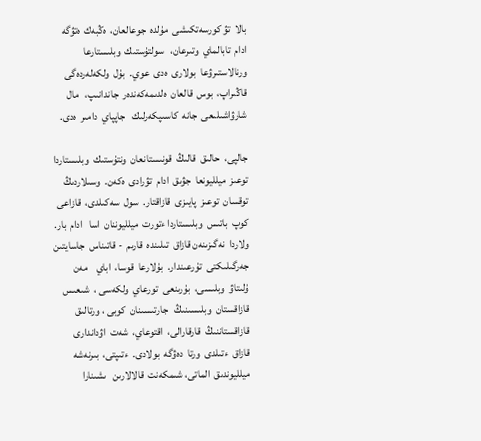بالا  تۋ كورسەتكىشى  مۇلدە  جوعالعان،  ەڭبەك  ەتۋگە  ادام  تابالماي  وتىرعان،   سولتۇستىك  وبلىستارعا  ورنالاستىرۋعا  بولارى  ەدى  عوي.  بۇل  ولكەلەردەگى  قاڭىراپ،  بوس  قالعان  ەلدىمەكەندەر  جاندانىپ،   مال  شارۋاشىلىعى  جانە  كاسىپكەرلىك   جاپپاي  دامىر  ەدى.

جالپى،  حالىق  قالىڭ  قونىستانعان  ونتۇستىك  وبلىستاردا  توعىز  ميلليونعا  جۋىق  ادام  تۋرادى  ەكەن.  وسىلاردىڭ  توقسان  توعىز  پايىزى  قازاقتار.  سول  سەكىلدى،  قازاعى  كوپ  باتىس  وبلىستاردا ءتورت  ميلليوننان  اسا   ادام  بار.  ولاردا  نەگىزىنەن قازاق  تىلىندە  قارىم  - قاتىناس  جاسايتىن  جەرگىلىكتى  تۇرعىندار.  بۇلارعا  قوسا،  اباي    مەن  ۇلىتاۋ  وبلىسى،  بۇرىنعى  تورعاي  ولكەسى ،  شىعىس   قازاقستان  وبلىسىنىڭ   جارتىسىنان  كوبى ، ورتالىق  قازاقستاننىڭ  قارقارالى،  اقتوعاي،  شەت  اۋداندارى   قازاق  ءتىلدى  ورتا  دەۋگە  بولادى.  ءتىپتى،  بىرنەشە   ميلليوندىق  الماتى، شىمكەنت  قالالارىن   ىشىنارا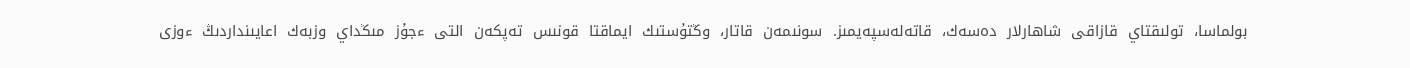بولماسا،  تولىقتاي  قازاقى  شاھارلار  دەسەك،  قاتەلەسپەيمىز.  سونىمەن  قاتار،  وڭتۇستىك  ايماقتا  قونىس  تەپكەن  التى  ءجۇز  مىڭداي  وزبەك  اعايىنداردىڭ  ءوزى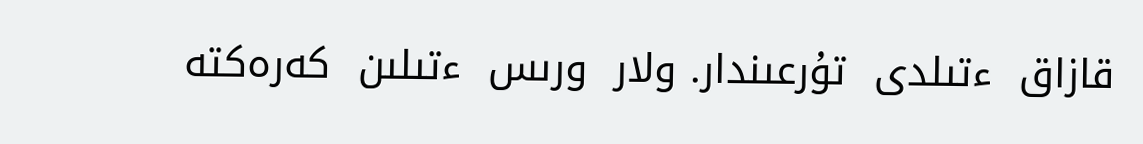قازاق  ءتىلدى  تۇرعىندار. ولار  ورىس  ءتىلىن  كەرەكتە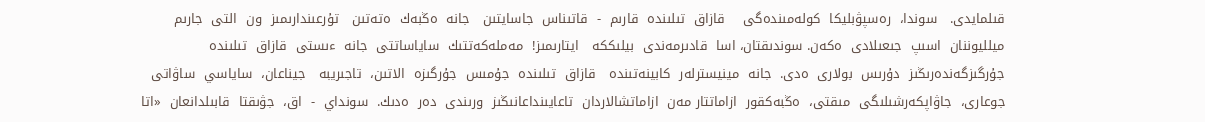قىلمايدى.   سوندا،  رەسپۋبليكا  كولەمىندەگى    قازاق  تىلىندە  قارىم  -  قاتىناس  جاسايتىن   جانە  ەڭبەك  ەتەتىن   تۇرعىندارىمىز  ون  التى  جارىم  ميلليوننان  اسىپ  جىعىلادى  ەكەن. سوندىقتان، اسا  قادىرمەندى  بيلىككە   ايتارىمىز!  مەملەكەتتىك  ساياساتتى  جانە  ءىستى  قازاق  تىلىندە  جۇرگىزگەندەرىڭىز  دۇرىس  بولارى  ەدى.  جانە  مينيسترلەر  كابينەتىندە   قازاق  تىلىندە  جۇمىس  جۇرگىزە  الاتىن،  تاجىريبە   جيناعان،  ساياسي  ساۋاتى  جوعارى،  جاۋاپكەرشىلىگى  مىقتى،  ەڭبەكقور  ازاماتتار مەن  ازاماتشالاردان  تاعايىنداعانىڭىز  ورىندى  دەر  ەدىك.  سونداي  -  اق،  جۋىقتا  قابىلدانعان  «اتا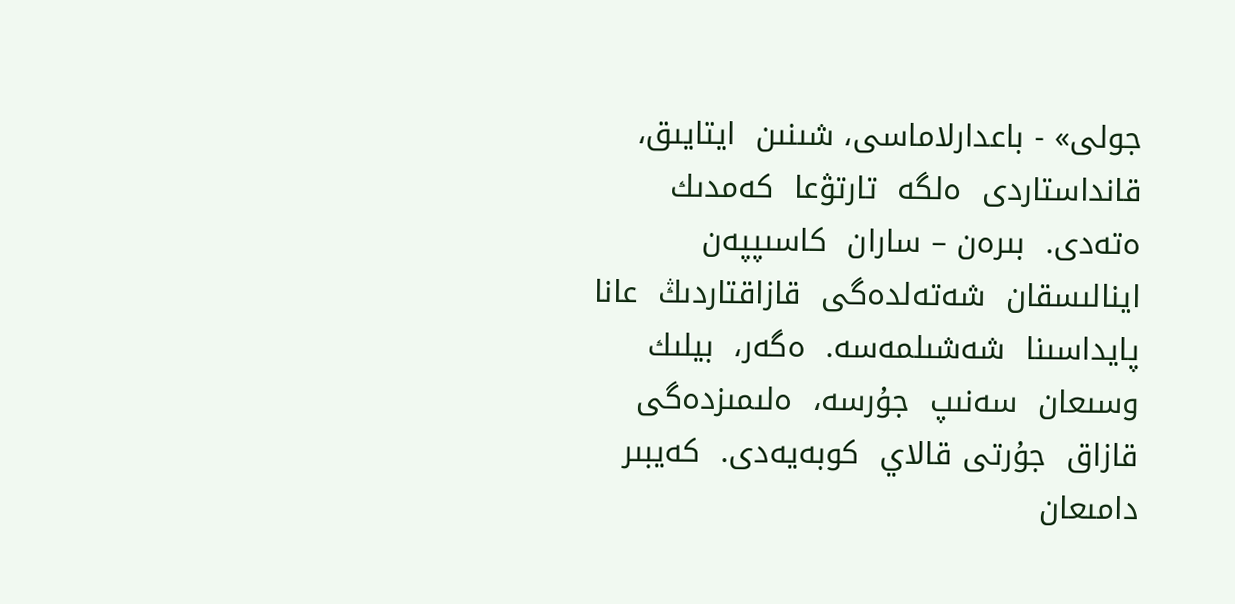جولى» - باعدارلاماسى، شىنىن  ايتايىق،   قانداستاردى  ەلگە  تارتۋعا  كەمدىك  ەتەدى.  بىرەن – ساران  كاسىپپەن  اينالىسقان  شەتەلدەگى  قازاقتاردىڭ  عانا  پايداسىنا  شەشىلمەسە.  ەگەر،  بيلىك  وسىعان  سەنىپ  جۇرسە،  ەلىمىزدەگى  قازاق  جۇرتى قالاي  كوبەيەدى.  كەيبىر  دامىعان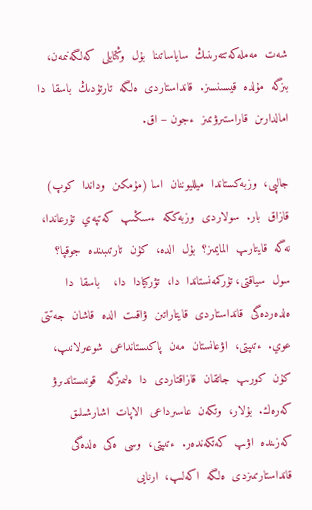شەت  مەملەكەتتەرىنىڭ  ساياساتىنا  بۇل  وڭتايلى  كەلگەنىمەن،  بىزگە  مۇلدە  قيسىنسىز.  قانداستاردى  ەلگە  تارتۇدىڭ  باسقا  دا  امالدارىن  قاراستىرۋىمىز  ءجون – اق.

جالپى،  وزبەكستاندا  ميلليوننان  اسا (مۇمكىن  وداندا  كوپ)  قازاق  بار.  سولاردى  وزبەككە  ءسىڭىپ  كەتپەي  تۇرعاندا،  نەگە  قايتارىپ  المايمىز؟  بۇل  الدە،  كۇن  تارتىبىندە  جوقپا؟  سول  سياقتى، تۇركمەنستاندا  دا،  تۋركيادا  دا،    باسقا  دا  ەلدەردەگى  قانداستاردى  قايتاراتىن  ۋاقىت  الدە  قاشان  جەتتى  عوي.  ءتىپتى،  اۋعانستان  مەن  پاكىستانداعى  شوعىرلانىپ،  كۇن  كورىپ  جاتقان  قازاقتاردى  دا  ەلىمىزگە   قونىستاندىرۋ  كەرەك.  بۇلار،  وتكەن  عاسىرداعى  الاپات  اشارشىلىق  كەزىندە  اۋىپ  كەتكەندەر.  ءتىپتى،  وسى  ەكى  ەلدەگى  قانداستارىمىزدى  ەلگە  اكەلىپ،  ارنايى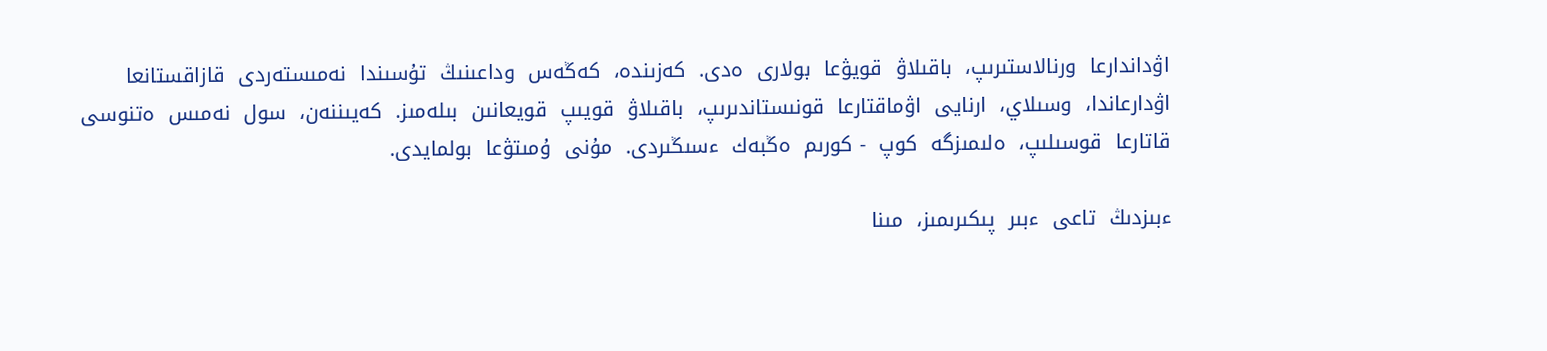اۋداندارعا  ورنالاستىرىپ،  باقىلاۋ  قويۋعا  بولارى  ەدى.  كەزىندە،  كەڭەس  وداعىنىڭ  تۇسىندا  نەمىستەردى  قازاقستانعا  اۋدارعاندا،  وسىلاي،  ارنايى  اۋماقتارعا  قونىستاندىرىپ،  باقىلاۋ  قويىپ  قويعانىن  بىلەمىز.  كەيىننەن،  سول  نەمىس  ەتنوسى  قاتارعا  قوسىلىپ،  ەلىمىزگە  كوپ  - كورىم  ەڭبەك  ءسىڭىردى.  مۇنى  ۇمىتۋعا  بولمايدى.

ءبىزدىڭ  تاعى  ءبىر  پىكىرىمىز،  مىنا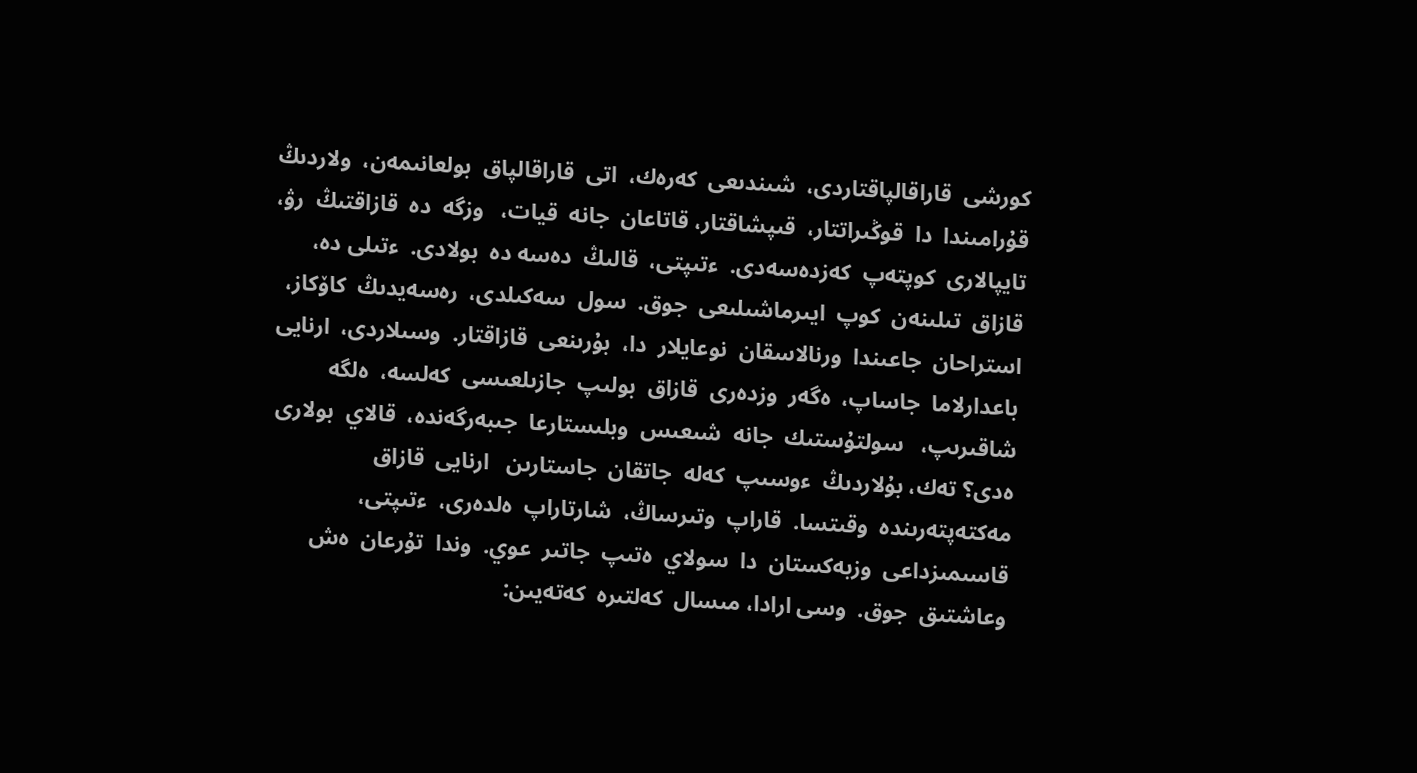كورشى  قاراقالپاقتاردى،  شىندىعى  كەرەك،  اتى  قاراقالپاق  بولعانىمەن،  ولاردىڭ  قۇرامىندا  دا  قوڭىراتتار،  قىپشاقتار، قاتاعان  جانە  قيات،   وزگە  دە  قازاقتىڭ  رۋ،  تايپالارى  كوپتەپ  كەزدەسەدى.  ءتىپتى،  قالىڭ  دەسە دە  بولادى.  ءتىلى دە،  قازاق  تىلىنەن  كوپ  ايىرماشىلىعى  جوق.  سول  سەكىلدى،  رەسەيدىڭ  كاۆكاز،  استراحان  جاعىندا  ورنالاسقان  نوعايلار  دا،  بۇرىنعى  قازاقتار.  وسىلاردى،  ارنايى  باعدارلاما  جاساپ،  ەگەر  وزدەرى  قازاق  بولىپ  جازىلعىسى  كەلسە،  ەلگە  شاقىرىپ،   سولتۇستىك  جانە  شىعىس  وبلىستارعا  جىبەرگەندە،  قالاي  بولارى  ەدى؟ تەك، بۇلاردىڭ  ءوسىپ  كەلە  جاتقان  جاستارىن   ارنايى  قازاق  مەكتەپتەرىندە  وقىتسا.  قاراپ  وتىرساڭ،  شارتاراپ  ەلدەرى،  ءتىپتى،  قاسىمىزداعى  وزبەكستان  دا  سولاي  ەتىپ  جاتىر  عوي.  وندا  تۇرعان  ەش  وعاشتىق  جوق.  وسى ارادا، مىسال  كەلتىرە  كەتەيىن: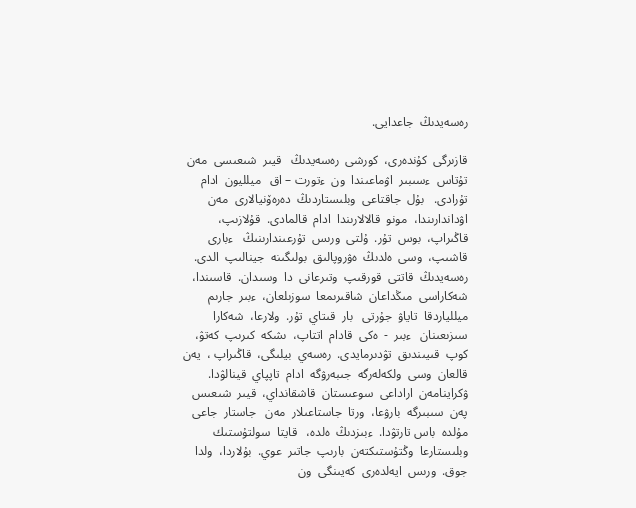رەسەيدىڭ  جاعدايى.

قازىرگى  كۇندەرى،  كورشى  رەسەيدىڭ   قيىر  شىعىسى  مەن  تۇتاس  ءسىبىر  اۋماعىندا  ون  ءتورت – اق   ميلليون  ادام  تۇرادى.   بۇل  جاقتاعى  وبلىستاردىڭ  دەرەۆنيالارى  مەن  اۋداندارىندا،  مونو  قالالارىندا  ادام  قالمادى.  قۇلازىپ،  قاڭىراپ،  بوس  تۇر.  ۇلتى  ورىس  تۇرعىندارىنىڭ   ءبارى  قاشىپ،  وسى  ەلدىڭ  ەۋروپالىق  بولىگىنە  جينالىپ  الدى.  رەسەيدىڭ  قاتتى  قورقىپ  وتىرعانى  دا  وسىدان.  قاسىندا،  شەكاراسى  مىڭداعان  شاقىرىمعا  سوزىلعان،  ءبىر  جارىم  ميللياردقا  تاياۋ  جۇرتى   بار  قىتاي  تۇر.  ولارعا،  شەكارا  سىزىعىنان   ءبىر  -  ەكى  قادام  اتتاپ،  ىشكە  كىرىپ  كەتۋ،  كوپ  قىيىندىق  تۋدىرمايدى.  رەسەي  بيلىگى،  قاڭىراپ ،  يەن  قالعان  وسى  ولكەلەرگە  جىبەرۋگە  ادام  تاپپاي  قينالۋدا.  ۋكراينامەن  اراداعى  سوعىستان  قاشقانداي،  قيىر  شىعىس  پەن  سىبىرگە  بارۋعا،  ورتا  جاستاعىلار  مەن   جاستار  جاعى  مۇلدە  باس تارتۋدا.  ءبىزدىڭ  ەلدە،   قايتا  سولتۇستىك  وبلىستارعا  وڭتۇستىكتەن  بارىپ  جاتىر  عوي.  بۇلاردا،  ولدا    جوق.  ورىس  ايەلدەرى  كەيىنگى  ون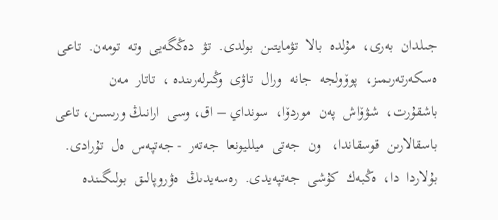جىلدان  بەرى،  مۇلدە  بالا  تۋمايتىن  بولدى.  تۋ  دەڭگەيى  وتە  تومەن.  تاعى  ەسكەرتەرىمىز،  پوۆولجە  جانە  ورال  تاۋى  وڭىرلەرىندە ،  تاتار  مەن  باشقۇرت،  شۋۆاش  پەن  موردۆا،  سونداي – اق، وسى  ارانىڭ ورىسىن، تاعى  باسقالارىن  قوسقاندا،   ون  جەتى  ميلليونعا  جەتەر  - جەتپەس  ەل  تۇرادى.   بۇلاردا  دا،  ەڭبەك  كۇشى  جەتپەيدى.  رەسەيدىڭ  ەۋروپالىق  بولىگىندە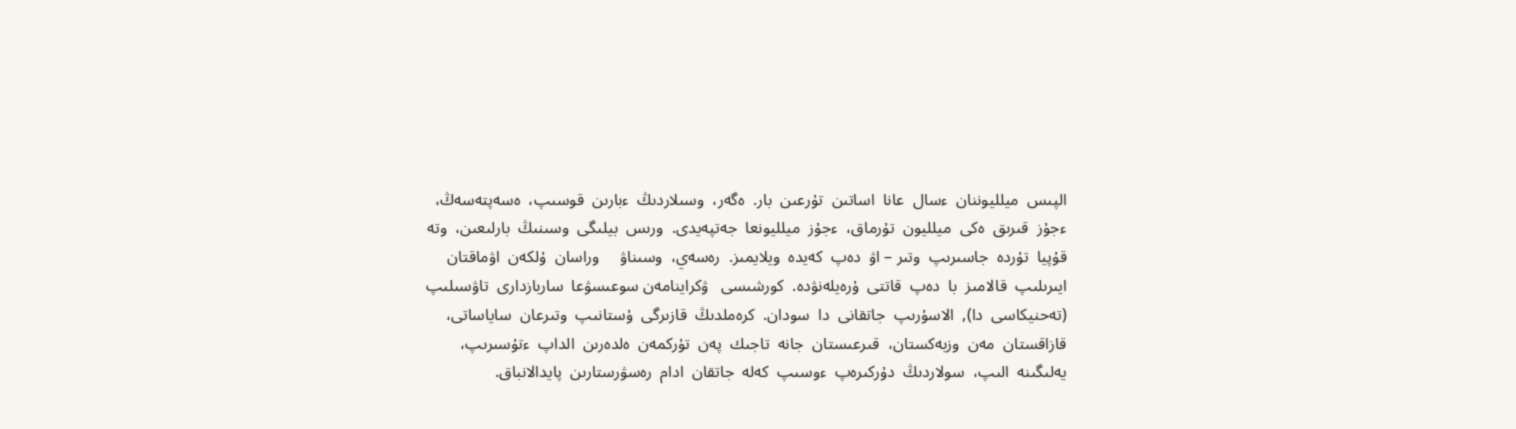الپىس  ميلليوننان  ءسال  عانا  اساتىن  تۇرعىن  بار.  ەگەر،  وسىلاردىڭ  ءبارىن  قوسىپ،  ەسەپتەسەڭ،  ءجۇز  قىرىق  ەكى  ميلليون  تۇرماق،  ءجۇز  ميلليونعا  جەتپەيدى.  ورىس  بيلىگى  وسىنىڭ  بارلىعىن،  وتە  قۇپيا  تۇردە  جاسىرىپ  وتىر – اۋ  دەپ  كەيدە  ويلايمىز.  رەسەي،  وسىناۋ     وراسان  ۇلكەن  اۋماقتان   ايىرىلىپ  قالامىز  با  دەپ  قاتتى  ۇرەيلەنۋدە.  كورشىسى   ۋكراينامەن سوعىسۋعا  ساربازدارى  تاۋسىلىپ  (تەحنيكاسى  دا),  الاسۇرىپ  جاتقانى  دا  سودان.  كرەملدىڭ  قازىرگى  ۇستانىپ  وتىرعان  ساياساتى،  قازاقستان  مەن  وزبەكستان،  قىرعىستان  جانە  تاجىك  پەن  تۇركمەن  ەلدەرىن  الداپ  ءتۇسىرىپ،   يەلىگىنە  الىپ،  سولاردىڭ  دۇركىرەپ  ءوسىپ  كەلە  جاتقان  ادام  رەسۋرستارىن  پايدالانباق.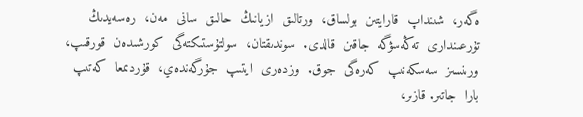ەگەر،  شىنداپ  قارايتىن  بولساق،  ورتالىق  ازيانىڭ  حالىق  سانى  مەن،  رەسەيدىڭ  تۇرعىندارى  تەڭەسۋگە  جاقىن  قالدى.  سوندىقتان،  سولتۇستىكتەگى  كورشىدەن  قورقىپ،  ورىنسىز  سەسكەنىپ  كەرەگى  جوق.  وزدەرى  ايتىپ  جۇرگەندەي،  قۇردىمعا  كەتىپ   بارا  جاتىر. قازىر،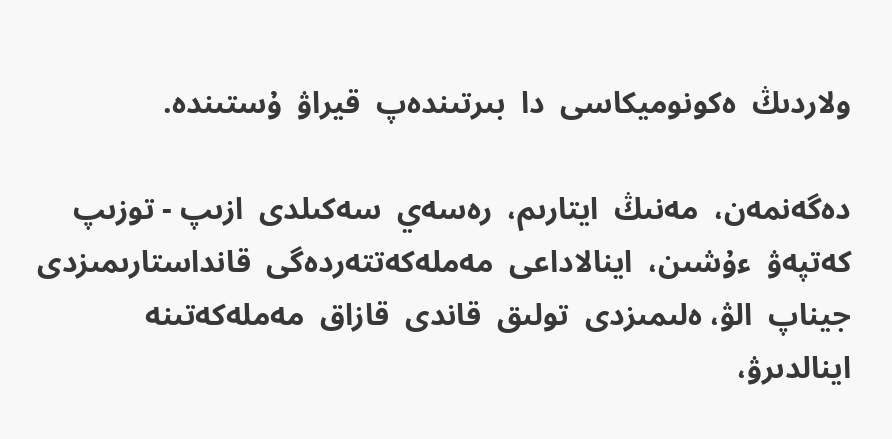ولاردىڭ  ەكونوميكاسى  دا  بىرتىندەپ  قيراۋ  ۇستىندە.

دەگەنمەن،  مەنىڭ  ايتارىم،  رەسەي  سەكىلدى  ازىپ - توزىپ  كەتپەۋ  ءۇشىن،  اينالاداعى  مەملەكەتتەردەگى  قانداستارىمىزدى  جيناپ  الۋ، ەلىمىزدى  تولىق  قاندى  قازاق  مەملەكەتىنە  اينالدىرۋ،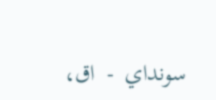سونداي  -  اق،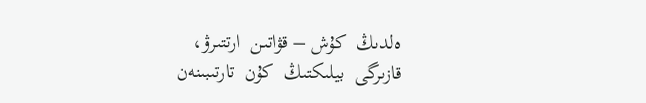ەلدىڭ  كۇش – قۋاتىن  ارتتىرۋ،   قازىرگى  بيلىكتىڭ  كۇن  تارتىبىنەن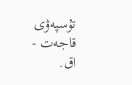تۇسپەۋى  قاجەت - اق.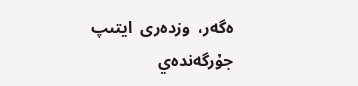ەگەر،  وزدەرى  ايتىپ  جۇرگەندەي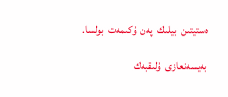ەستيتىن  بيلىك  پەن  ۇكىمەت  بولسا.

بەيسەنعازى  ۇلىقبەك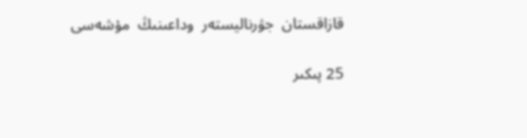قازاقستان  جۋرناليستەر  وداعىنىڭ  مۇشەسى

25 پىكىر